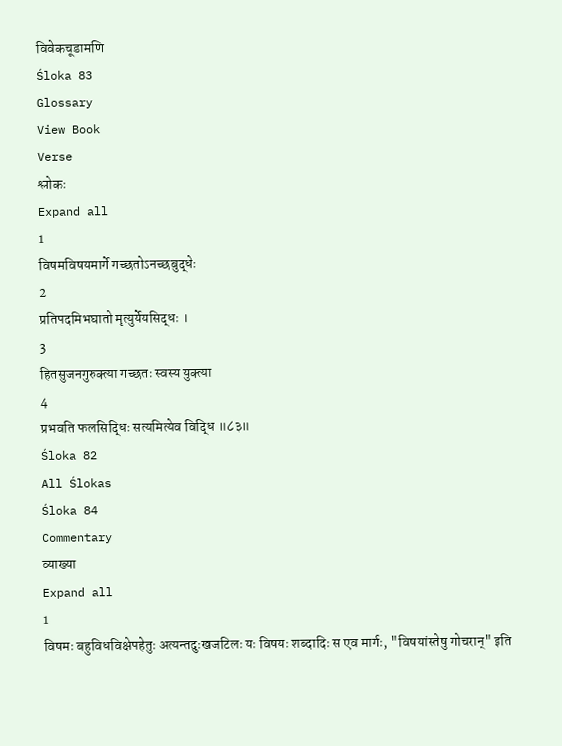विवेकचूडामणि
Śloka 83
Glossary
View Book
Verse
श्लोकः
Expand all
1
विषमविषयमार्गे गच्छतोऽनच्छबुद्धेः
2
प्रतिपदमिभघातो मृत्युर्येयसिद्धः ।
3
हितसुजनगुरुक्त्या गच्छतः स्वस्य युक्त्या
4
प्रभवति फलसिद्धिः सत्यमित्येव विद्धि ॥८३॥
Śloka 82
All Ślokas
Śloka 84
Commentary
व्याख्या
Expand all
1
विषमः बहुविधविक्षेपहेतुः अत्यन्तदुःखजटिलः यः विषयः शब्दादिः स एव मार्गः, "विषयांस्तेषु गोचरान्" इति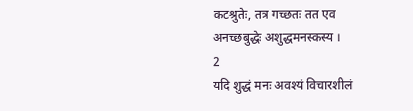कटश्रुतेः, तत्र गच्छतः तत एव अनच्छबुद्धेः अशुद्धमनस्कस्य ।
2
यदि शुद्धं मनः अवश्यं विचारशीलं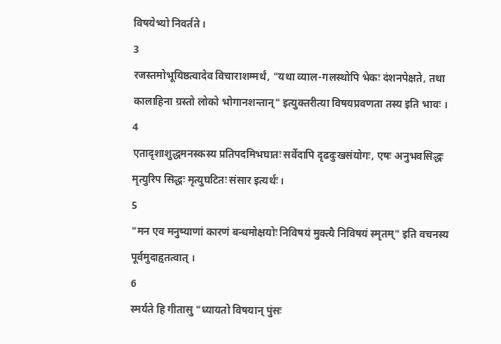विषयेभ्यो निवर्तते ।
3
रजस्तमोभूयिष्ठत्वादेव विचाराशम्मर्थं, "यथा व्याल-गलस्थोपि भेकः दंशनपेक्षते, तथा कालाहिना ग्रस्तो लोको भोगानशन्तान्" इत्युक्तरीत्या विषयप्रवणता तस्य इति भावः ।
4
एतादृशाशुद्धमनस्कस्य प्रतिपदमिभघातः सर्वेदापि दृढदुःखसंयोगः, एषः अनुभवसिद्धः मृत्युरिप सिद्धः मृत्युघटितः संसार इत्यर्थः ।
5
"मन एव मनुष्याणां कारणं बन्धमोक्षयोः निविषयं मुक्त्यै निविषयं स्मृतम्" इति वचनस्य पूर्वमुदाहृतत्वात् ।
6
स्मर्यते हि गीतासु "ध्यायतो विषयान् पुंसः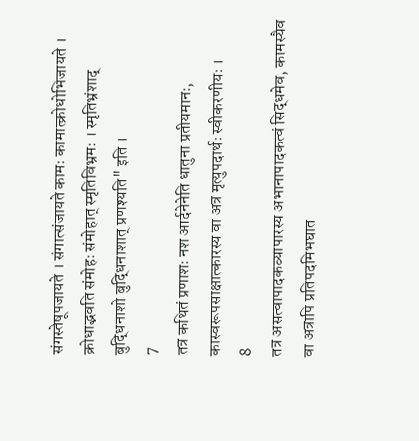संगस्तेषूपजायते । संगात्संजायते कामः कामात्क्रोधोभिजायते । क्रोधाद्भवति संमोहः संमोहात् स्मृतिविभ्रमः । स्मृतिभ्रंशाद् बुद्धिनाशो बुद्धिनाशात् प्रणश्यति" इति ।
7
तत्र कथितं प्रणाशः नश आर्दनेनेति धातुना प्रतीयमानः, कास्वरूपसाक्षात्कारस्य वा अत्र मृत्युपदार्थः स्वीकरणीयः ।
8
तत्र असत्वापादकव्यापारस्य अभानापादकत्वं सिद्धमेव, कामस्यैव वा अत्रापि प्रतिपदमिभघात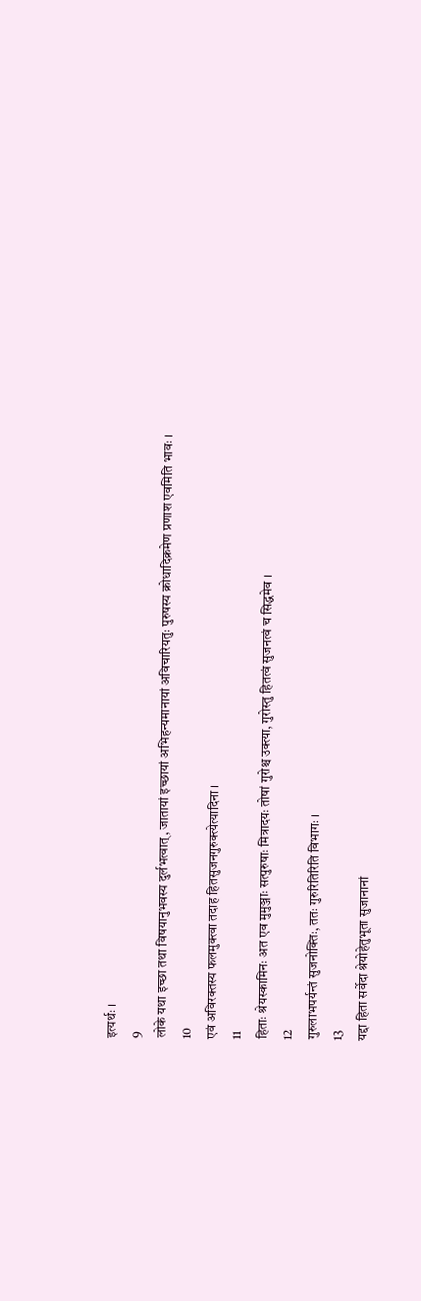इत्यर्थः ।
9
लोके यथा इच्छा तथा विषयानुभवस्य दुर्लभत्वात्, जातायां इच्छायां अभिहन्यमानायां अविचारियतुः पुरुषस्य क्रोधादिक्रमेण प्रणाश एवमिति भावः ।
10
एवं अविरक्तस्य फलमुक्त्वा तदाह हितसुजनगुरुक्त्येत्यादिना ।
11
हिताः श्रेयस्कामिनः अत एव मुमुञ्जाः सत्पुरुषाः मित्रादयः तोषां गुरोश्च उक्त्या, गुरोस्तु हितत्वं सुजनत्वं च सिद्धमेव ।
12
गुरुलाभपर्यन्तं सुजनोक्तिः, ततः गुरुरितिरिति विभागः ।
13
यद्दा हिता सर्वेदा श्रेयोहेतुभूता सुजानानां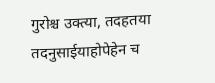गुरोश्च उक्त्या, तदहतया तदनुसाईयाहोपेहेन च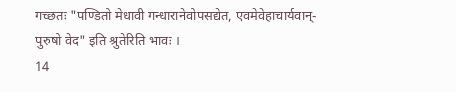गच्छतः "पण्डितो मेधावी गन्धारानेवोपसद्येत, एवमेवेहाचार्यवान्-पुरुषो वेद" इति श्रुतेरिति भावः ।
14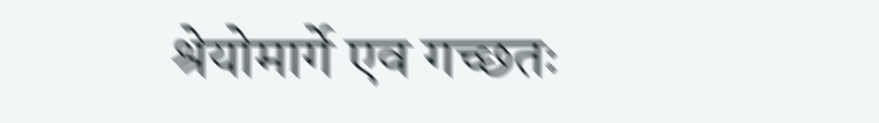श्रेयोमार्गे एव गच्छतः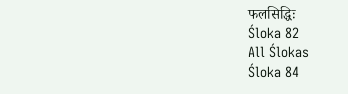फलसिद्धिः
Śloka 82
All Ślokas
Śloka 84